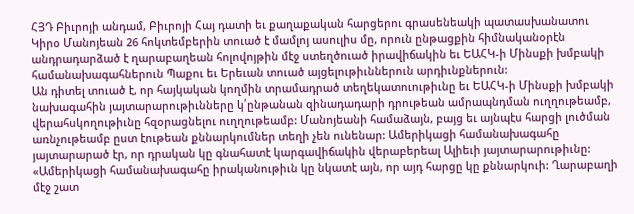ՀՅԴ Բիւրոյի անդամ, Բիւրոյի Հայ դատի եւ քաղաքական հարցերու գրասենեակի պատասխանատու Կիրօ Մանոյեան 26 հոկտեմբերին տուած է մամլոյ ասուլիս մը, որուն ընթացքին հիմնականօրէն անդրադարձած է ղարաբաղեան հոլովոյթին մէջ ստեղծուած իրավիճակին եւ ԵԱՀԿ-ի Մինսքի խմբակի համանախագահներուն Պաքու եւ Երեւան տուած այցելութիւններուն արդիւնքներուն:
Ան դիտել տուած է, որ հայկական կողմին տրամադրած տեղեկատուութիւնը եւ ԵԱՀԿ-ի Մինսքի խմբակի նախագահին յայտարարութիւնները կ՛ընթանան զինադադարի դրութեան ամրապնդման ուղղութեամբ, վերահսկողութիւնը հզօրացնելու ուղղութեամբ: Մանոյեանի համաձայն, բայց եւ այնպէս հարցի լուծման առնչութեամբ ըստ էութեան քննարկումներ տեղի չեն ունենար: Ամերիկացի համանախագահը յայտարարած էր, որ դրական կը գնահատէ կարգավիճակին վերաբերեալ Ալիեւի յայտարարութիւնը:
«Ամերիկացի համանախագահը իրականութիւն կը նկատէ այն, որ այդ հարցը կը քննարկուի: Ղարաբաղի մէջ շատ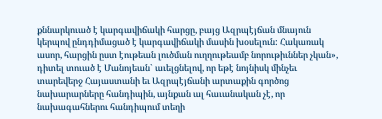քննարկուած է կարգավիճակի հարցը, բայց Ազրպէյճան մնայուն կերպով ընդդիմացած է կարգավիճակի մասին խօսելուն: Հակառակ ասոր, հարցին ըստ էութեան լուծման ուղղութեամբ նորութիւններ չկան», դիտել տուած է Մանոյեան` աւելցնելով, որ եթէ նոյնիսկ մինչեւ տարեվերջ Հայաստանի եւ Ազրպէյճանի արտաքին գործոց նախարարները հանդիպին, այնքան ալ հաւանական չէ, որ նախագահներու հանդիպում տեղի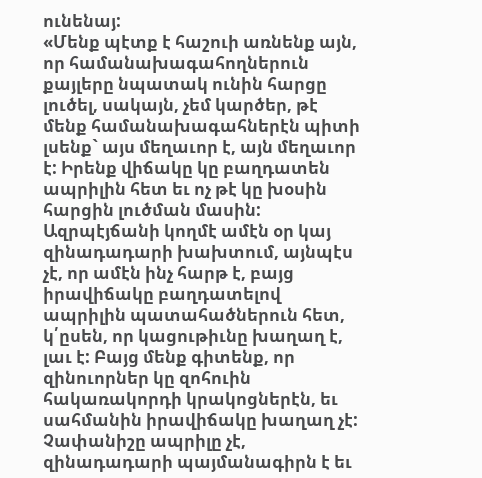ունենայ:
«Մենք պէտք է հաշուի առնենք այն, որ համանախագահողներուն քայլերը նպատակ ունին հարցը լուծել, սակայն, չեմ կարծեր, թէ մենք համանախագահներէն պիտի լսենք` այս մեղաւոր է, այն մեղաւոր է: Իրենք վիճակը կը բաղդատեն ապրիլին հետ եւ ոչ թէ կը խօսին հարցին լուծման մասին: Ազրպէյճանի կողմէ ամէն օր կայ զինադադարի խախտում, այնպէս չէ, որ ամէն ինչ հարթ է, բայց իրավիճակը բաղդատելով ապրիլին պատահածներուն հետ, կ՛ըսեն, որ կացութիւնը խաղաղ է, լաւ է: Բայց մենք գիտենք, որ զինուորներ կը զոհուին հակառակորդի կրակոցներէն, եւ սահմանին իրավիճակը խաղաղ չէ: Չափանիշը ապրիլը չէ, զինադադարի պայմանագիրն է եւ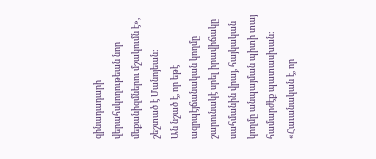զինադադարի վերահսկողութեան նոր մեքանիզմներու մշակումն է», շեշտած է Մանոյեան:
Ան նշած է, որ եթէ ազրպէյճանական կողմը շարունակէ սրել իրավիճակը սահմանին վրայ, հայկական կողմը անպայման պիտի տայ համարժէք պատասխան: «Հաւանական է, որ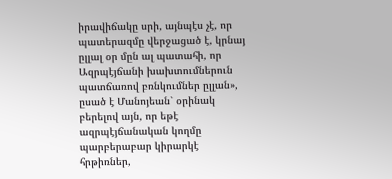իրավիճակը սրի, այնպէս չէ, որ պատերազմը վերջացած է, կրնայ ըլլալ օր մըն ալ պատահի, որ Ազրպէյճանի խախտումներուն պատճառով բռնկումներ ըլլան», ըսած է Մանոյեան` օրինակ բերելով այն, որ եթէ ազրպէյճանական կողմը պարբերաբար կիրարկէ հրթիռներ,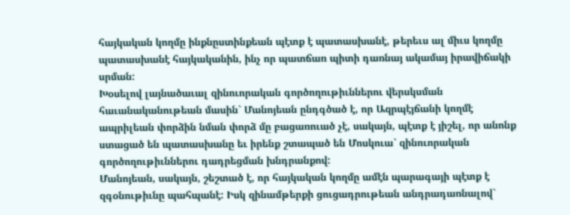հայկական կողմը ինքնըստինքեան պէտք է պատասխանէ, թերեւս ալ միւս կողմը պատասխանէ հայկականին, ինչ որ պատճառ պիտի դառնայ ակամայ իրավիճակի սրման:
Խօսելով լայնածաւալ զինուորական գործողութիւններու վերսկսման հաւանականութեան մասին` Մանոյեան ընդգծած է, որ Ազրպէյճանի կողմէ ապրիլեան փորձին նման փորձ մը բացառուած չէ, սակայն, պէտք է յիշել, որ անոնք ստացած են պատասխանը եւ իրենք շտապած են Մոսկուա` զինուորական գործողութիւններու դադրեցման խնդրանքով:
Մանոյեան, սակայն, շեշտած է, որ հայկական կողմը ամէն պարագայի պէտք է զգօնութիւնը պահպանէ: Իսկ զինամթերքի ցուցադրութեան անդրադառնալով`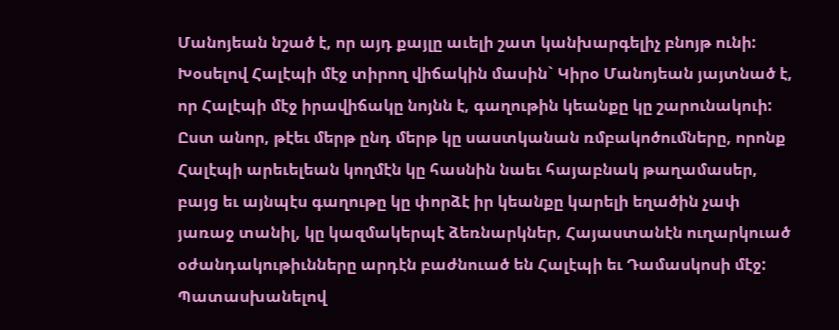Մանոյեան նշած է, որ այդ քայլը աւելի շատ կանխարգելիչ բնոյթ ունի:
Խօսելով Հալէպի մէջ տիրող վիճակին մասին` Կիրօ Մանոյեան յայտնած է, որ Հալէպի մէջ իրավիճակը նոյնն է, գաղութին կեանքը կը շարունակուի: Ըստ անոր, թէեւ մերթ ընդ մերթ կը սաստկանան ռմբակոծումները, որոնք Հալէպի արեւելեան կողմէն կը հասնին նաեւ հայաբնակ թաղամասեր, բայց եւ այնպէս գաղութը կը փորձէ իր կեանքը կարելի եղածին չափ յառաջ տանիլ, կը կազմակերպէ ձեռնարկներ, Հայաստանէն ուղարկուած օժանդակութիւնները արդէն բաժնուած են Հալէպի եւ Դամասկոսի մէջ:
Պատասխանելով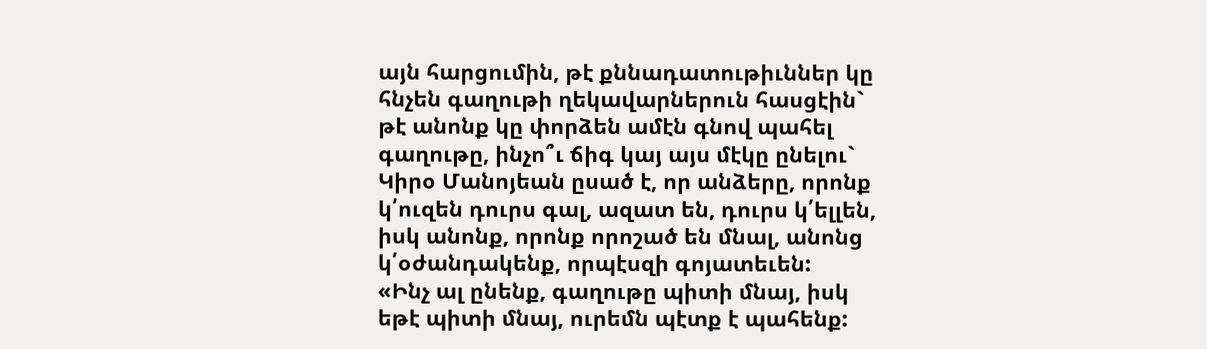այն հարցումին, թէ քննադատութիւններ կը հնչեն գաղութի ղեկավարներուն հասցէին` թէ անոնք կը փորձեն ամէն գնով պահել գաղութը, ինչո՞ւ ճիգ կայ այս մէկը ընելու` Կիրօ Մանոյեան ըսած է, որ անձերը, որոնք կ՛ուզեն դուրս գալ, ազատ են, դուրս կ՛ելլեն, իսկ անոնք, որոնք որոշած են մնալ, անոնց կ՛օժանդակենք, որպէսզի գոյատեւեն:
«Ինչ ալ ընենք, գաղութը պիտի մնայ, իսկ եթէ պիտի մնայ, ուրեմն պէտք է պահենք: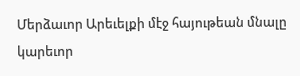Մերձաւոր Արեւելքի մէջ հայութեան մնալը կարեւոր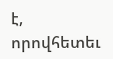է, որովհետեւ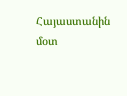Հայաստանին մօտ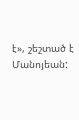է», շեշտած է Մանոյեան: